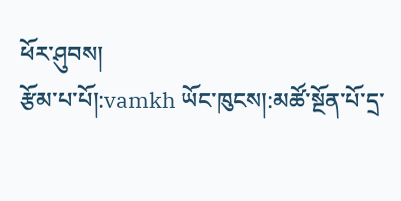ཕོར་ཤུབས།
རྩོམ་པ་པོ།:vamkh ཡོང་ཁུངས།:མཚོ་སྔོན་པོ་དྲ་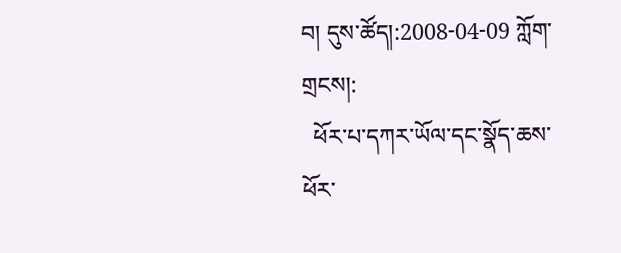བ། དུས་ཚོད།:2008-04-09 ཀློག་གྲངས།:
  ཕོར་པ་དཀར་ཡོལ་དང་སྣོད་ཆས་ཕོར་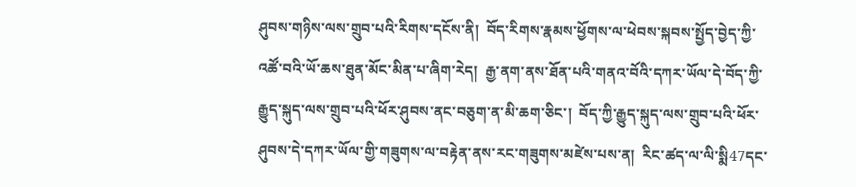ཤུབས་གཉིས་ལས་གྲུབ་པའི་རིགས་དངོས་ནི།  བོད་རིགས་རྣམས་ཕྱོགས་ལ་ཕེབས་སྐབས་སྤྱོད་བྱེད་ཀྱི་འཚོ་བའི་ཡོ་ཆས་ཐུན་མོང་མིན་པ་ཞིག་རེད།  རྒྱ་ནག་ནས་ཐོན་པའི་གནའ་བོའི་དཀར་ཡོལ་དེ་བོད་ཀྱི་རྒྱུད་སྐུད་ལས་གྲུབ་པའི་ཕོར་ཤུབས་ནང་བཅུག་ན་མི་ཆག་ཅིང་།  བོད་ཀྱི་རྒྱུད་སྐུད་ལས་གྲུབ་པའི་ཕོར་ཤུབས་དེ་དཀར་ཡོལ་གྱི་གཟུགས་ལ་བརྟེན་ནས་རང་གཟུགས་མཛེས་པས་ན།  རིང་ཚད་ལ་ལི་སྨི47དང་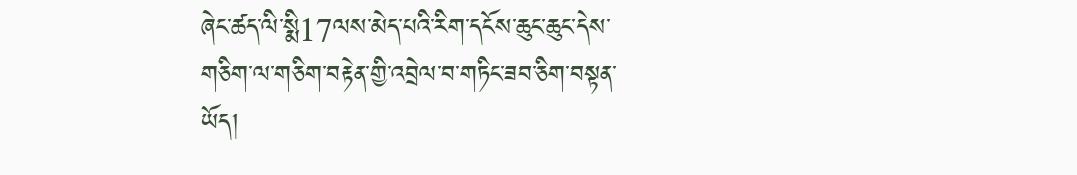ཞེང་ཚད་ལི་སྨི17ལས་མེད་པའི་རིག་དངོས་ཆུང་ཆུང་དེས་གཅིག་ལ་གཅིག་བརྟེན་གྱི་འབྲེལ་བ་གཏིང་ཟབ་ཅིག་བསྟན་ཡོད།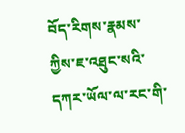བོད་རིགས་རྣམས་ཀྱིས་ཇ་འཐུང་སའི་དཀར་ཡོལ་ལ་རང་གི་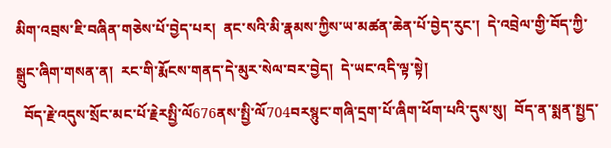མིག་འབྲས་ཇི་བཞིན་གཅེས་པོ་བྱེད་པར།  ནང་སའི་མི་རྣམས་ཀྱིས་ཡ་མཚན་ཆེན་པོ་བྱེད་རུང་།  དེ་འབྲེལ་གྱི་བོད་ཀྱི་སྒྲུང་ཞིག་གསན་ན།  རང་གི་རྨོངས་གནད་དེ་མུར་སེལ་བར་བྱེད།  དེ་ཡང་འདི་ལྟ་སྟེ།
  བོད་རྗེ་འདུས་སྲོང་མང་པོ་རྗེརསྤྱི་ལོ676ནས་སྤྱི་ལོ704བརསྙུང་གཞི་དྲག་པོ་ཞིག་ཕོག་པའི་དུས་སུ།  བོད་ན་སྨན་སྤྱད་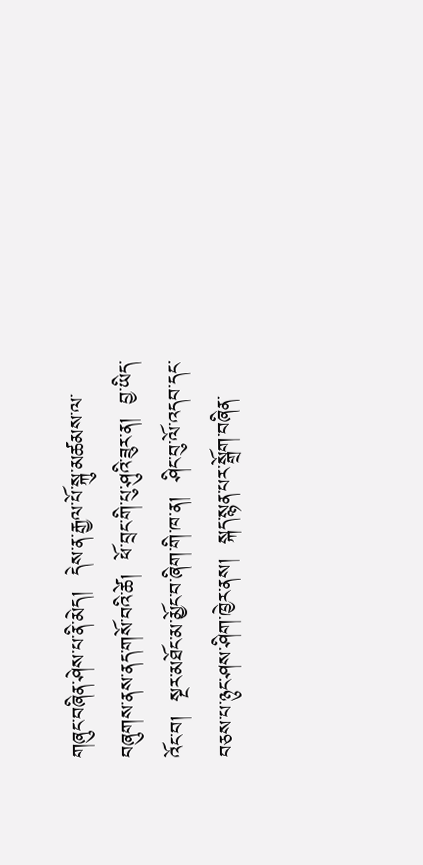གཞུང་བཞིན་ཤེས་པ་ནི་མེད།  དེས་ན་རྒྱལ་པོ་སྐུ་མཚམས་ལ་བཞུགས་ནས་ནད་གསོ་བའི་ཚེ།  ཕོ་བྲང་གི་པུ་ཤུའི་ཟུར་ན།  བྱ་ཡིད་འོང་བ།  སྔར་མཐོང་མ་མྱོང་བ་ཞིག་གི་ཁ་ན།  ཤིང་བུ་ལོ་འདབ་དང་བཅས་པ་ཉུང་ཤས་ཤིག་ཁྱེར་ནས།  སྐད་སྙན་པར་སྒྲོག་བཞིན་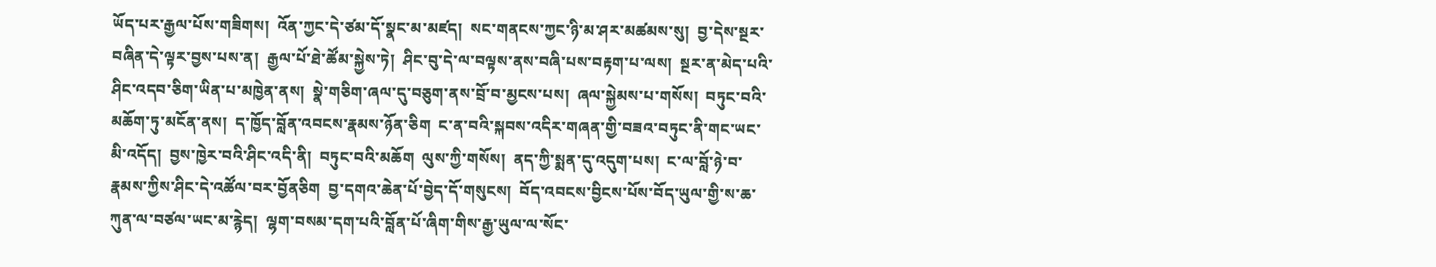ཡོད་པར་རྒྱལ་པོས་གཟིགས།  འོན་ཀྱང་དེ་ཙམ་དོ་སྣང་མ་མཛད།  སང་གནངས་ཀྱང་ཉི་མ་ཤར་མཚམས་སུ།  བྱ་དེས་སྔར་བཞིན་དེ་ལྟར་བྱས་པས་ན།  རྒྱལ་པོ་ཐེ་ཚོམ་སྐྱེས་ཏེ།  ཤིང་བུ་དེ་ལ་བལྟས་ནས་བཞི་པས་བརྟག་པ་ལས།  སྔར་ན་མེད་པའི་ཤིང་འདབ་ཅིག་ཡིན་པ་མཁྱེན་ནས།  སྣེ་གཅིག་ཞལ་དུ་བཅུག་ནས་བྲོ་བ་མྱངས་པས།  ཞལ་སྐྱེམས་པ་གསོས།  བཏུང་བའི་མཆོག་ཏུ་མངོན་ནས།  ད་ཁྱོད་བློན་འབངས་རྣམས་ཉོན་ཅིག  ང་ན་བའི་སྐབས་འདིར་གཞན་གྱི་བཟའ་བཏུང་ནི་གང་ཡང་མི་འདོད།  བྱས་ཁྱེར་བའི་ཤིང་འདི་ནི།  བཏུང་བའི་མཆོག  ལུས་ཀྱི་གསོས།  ནད་ཀྱི་སྨན་དུ་འདུག་པས།  ང་ལ་བློ་ཉེ་བ་རྣམས་ཀྱིས་ཤིང་དེ་འཚོལ་བར་བྱོནཅིག  བྱ་དགའ་ཆེན་པོ་བྱེད་དོ་གསུངས།  བོད་འབངས་བྱིངས་པོས་བོད་ཡུལ་གྱི་ས་ཆ་ཀུན་ལ་བཙལ་ཡང་མ་རྙེད།  ལྷག་བསམ་དག་པའི་བློན་པོ་ཞིག་གིས་རྒྱ་ཡུལ་ལ་སོང་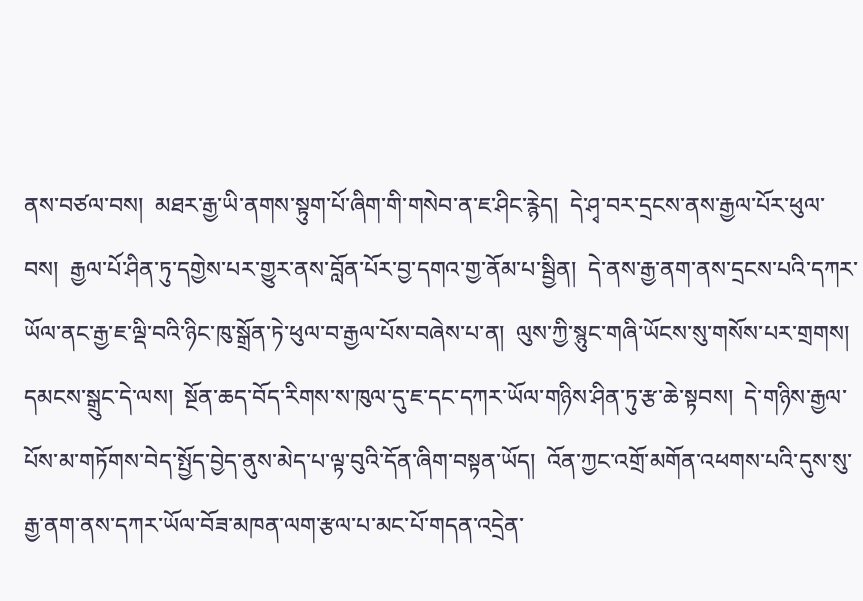ནས་བཙལ་བས།  མཐར་རྒྱ་ཡི་ནགས་སྟུག་པོ་ཞིག་གི་གསེབ་ན་ཇ་ཤིང་རྙེད།  དེ་ཤྭ་བར་དྲངས་ནས་རྒྱལ་པོར་ཕུལ་བས།  རྒྱལ་པོ་ཤིན་ཏུ་དགྱེས་པར་གྱུར་ནས་བློན་པོར་བྱ་དགའ་གྱ་ནོམ་པ་སྦྱིན།  དེ་ནས་རྒྱ་ནག་ནས་དྲངས་པའི་དཀར་ཡོལ་ནང་རྒྱ་ཇ་ལྡི་བའི་ཉིང་ཁུ་སྒྲོན་ཏེ་ཕུལ་བ་རྒྱལ་པོས་བཞེས་པ་ན།  ལུས་ཀྱི་སྙུང་གཞི་ཡོངས་སུ་གསོས་པར་གྲགས།
དམངས་སྒྲུང་དེ་ལས།  སྔོན་ཆད་བོད་རིགས་ས་ཁུལ་དུ་ཇ་དང་དཀར་ཡོལ་གཉིས་ཤིན་ཏུ་རྩ་ཆེ་སྟབས།  དེ་གཉིས་རྒྱལ་པོས་མ་གཏོགས་བེད་སྤྱོད་བྱེད་ནུས་མེད་པ་ལྟ་བུའི་དོན་ཞིག་བསྟན་ཡོད།  འོན་ཀྱང་འགྲོ་མགོན་འཕགས་པའི་དུས་སུ་རྒྱ་ནག་ནས་དཀར་ཡོལ་བོཟ་མཁན་ལག་རྩལ་པ་མང་པོ་གདན་འདྲེན་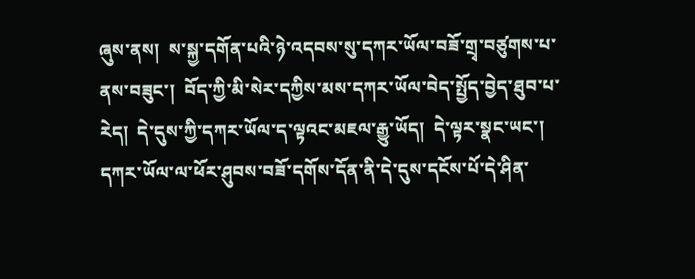ཞུས་ནས།  ས་སྐྱ་དགོན་པའི་ཉེ་འདབས་སུ་དཀར་ཡོལ་བཟོ་གྲྭ་བཙུགས་པ་ནས་བཟུང་།  བོད་ཀྱི་མི་སེར་དཀྱིས་མས་དཀར་ཡོལ་བེད་སྤྱོད་བྱེད་ཐུབ་པ་རེད།  དེ་དུས་ཀྱི་དཀར་ཡོལ་ད་ལྟའང་མཇལ་རྒྱུ་ཡོད།  དེ་ལྟར་སྣང་ཡང་།  དཀར་ཡོལ་ལ་ཕོར་ཤུབས་བཟོ་དགོས་དོན་ནི་དེ་དུས་དངོས་པོ་དེ་ཤིན་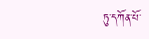ཏུ་དཀོན་པོ་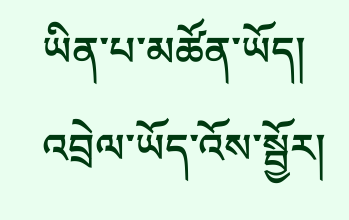ཡིན་པ་མཚོན་ཡོད།
འབྲེལ་ཡོད་འོས་སྦྱོར།